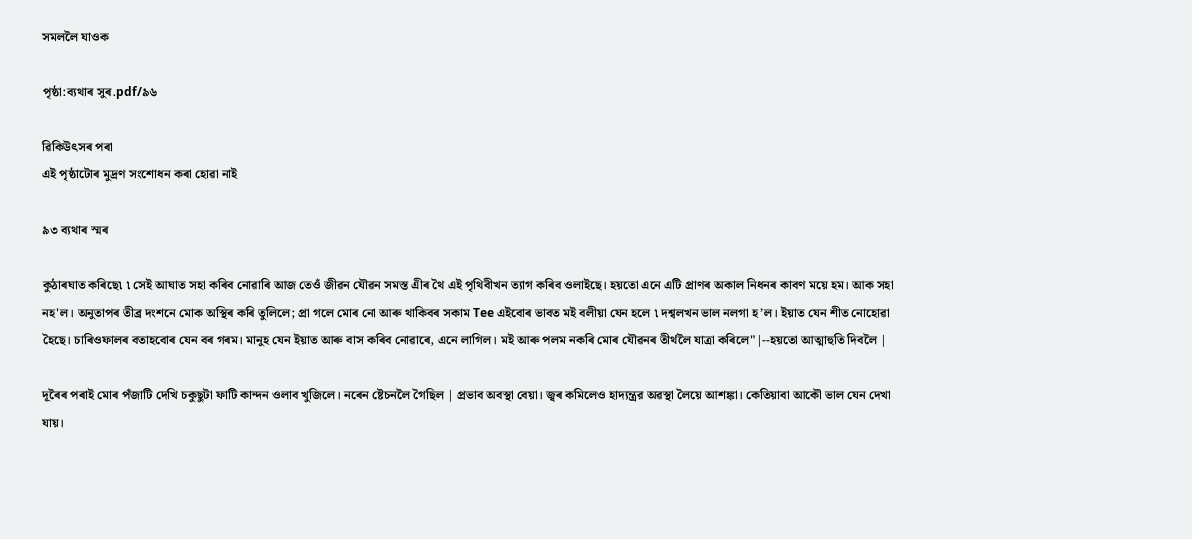সমললৈ যাওক

পৃষ্ঠা:ব্যথাৰ সুৰ.pdf/৯৬

ৱিকিউৎসৰ পৰা
এই পৃষ্ঠাটোৰ মুদ্ৰণ সংশোধন কৰা হোৱা নাই

৯৩ ব্যথাৰ স্মৰ

কুঠাৰঘাত কৰিছে৷ ৷ সেই আঘাত সহা কৰিব নোৱাৰি আজ তেওঁ জীৱন যৌৱন সমস্ত এীৰ থৈ এই পৃথিবীখন ত্যাগ কৰিব ওলাইছে। হয়তো এনে এটি প্রাণৰ অকাল নিধনৰ কাবণ ময়ে হম। আক সহা নহ'ল। অনুতাপৰ তীব্র দংশনে মোক অস্থিৰ কৰি তুলিলে; প্রা গলে মোৰ নো আৰু থাকিবৰ সকাম Tee এইবোৰ ভাবত মই বলীয়া যেন হলে ৷ দশ্বলখন ভাল নলগা হ’ল। ইয়াত যেন শীত নোহোৱা হৈছে। চাৰিওফালৰ বতাহবোৰ যেন বৰ গৰম। মানুহ যেন ইয়াত আৰু বাস কৰিব নোৱাৰে, এনে লাগিল। মই আৰু পলম নকৰি মোৰ যৌৱনৰ তীৰ্থলৈ যাত্রা কৰিলে"|--হয়তো আত্মাহুতি দিবলৈ |

দূৰৈৰ পৰাই মোৰ পঁজাটি দেখি চকুছুটা ফাটি কান্দন ওলাব খুজিলে। নৰেন ষ্টেচনলৈ গৈছিল | প্রভাব অবস্থা বেয়া। জ্বৰ কমিলেও হাদ্যন্ত্রর অৱস্থা লৈয়ে আশঙ্কা। কেতিয়াবা আকৌ ভাল যেন দেখা যায়।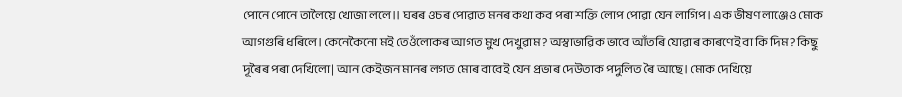পোনে পোনে তালৈয়ে খোজা ললে।। ঘৰৰ ওচৰ পোৱাত মনৰ কথা কব পৰা শক্তি লোপ পোৱা যেন লাগিপ। এক ভীষণ লাঞ্জেও মোক আগগুৰি ধৰিলে। কেনেকৈনো মই তেওঁলোকৰ আগত মুখ দেখুৱাম ? অস্বাভাৱিক ভাবে আঁতৰি যোৱাৰ কাৰণেই বা কি দিম? কিছু দূৰৈৰ পৰা দেখিলো| আন কেইজন মানৰ লগত মোৰ বাবেই যেন প্রভাৰ দেউতাক পদুলিত ৰৈ আছে। মোক দেখিয়ে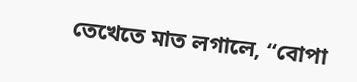তেখেতে মাত লগালে, “বোপা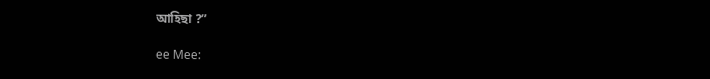আহিছা ?”

ee Mee: